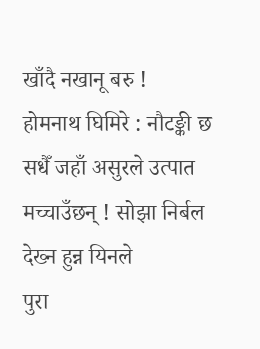खाँदै नखानू बरु !
होमनाथ घिमिरे : नौटङ्की छ सधैँ जहाँ असुरले उत्पात मच्चाउँछन् ! सोझा निर्बल देख्न हुन्न यिनले
पुरा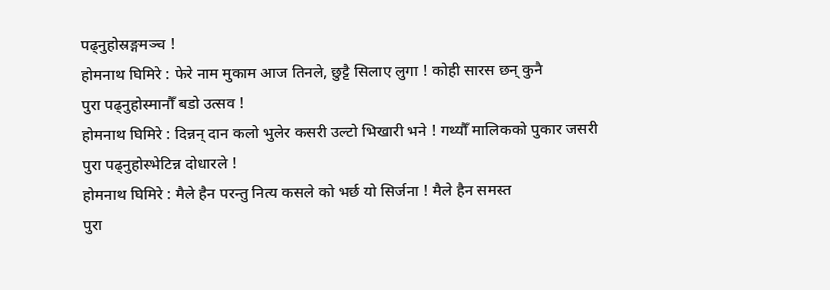पढ्नुहोस्रङ्गमञ्च !
होमनाथ घिमिरे : फेरे नाम मुकाम आज तिनले, छुट्टै सिलाए लुगा ! कोही सारस छन् कुनै
पुरा पढ्नुहोस्मानौँ बडो उत्सव !
होमनाथ घिमिरे : दिन्नन् दान कलो भुलेर कसरी उल्टो भिखारी भने ! गथ्यौँ मालिकको पुकार जसरी
पुरा पढ्नुहोस्भेटिन्न दोधारले !
होमनाथ घिमिरे : मैले हैन परन्तु नित्य कसले को भर्छ यो सिर्जना ! मैले हैन समस्त
पुरा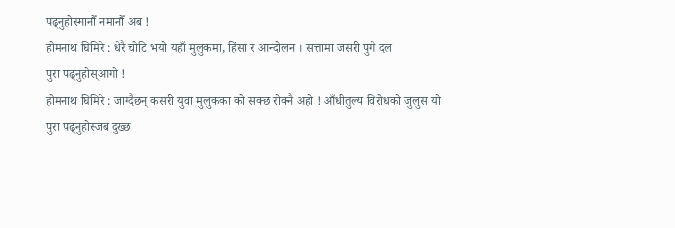पढ्नुहोस्मानौँ नमानौँ अब !
होमनाथ घिमिरे : धेरै चोटि भयो यहाँ मुलुकमा, हिंसा र आन्दोलन । सत्तामा जसरी पुगे दल
पुरा पढ्नुहोस्आगो !
होमनाथ घिमिरे : जाग्दैछन् कसरी युवा मुलुकका को सक्छ रोक्नै अहो ! आँधीतुल्य विरोधको जुलुस यो
पुरा पढ्नुहोस्जब दुख्छ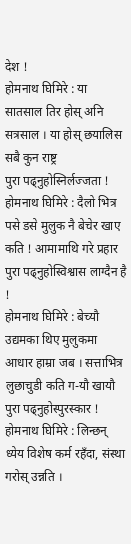देश !
होमनाथ घिमिरे : या सातसाल तिर होस् अनि सत्रसाल । या होस् छयालिस सबै कुन राष्ट्र
पुरा पढ्नुहोस्निर्लज्जता !
होमनाथ घिमिरे : दैलो भित्र पसे डसे मुलुक नै बेचेर खाए कति ! आमामाथि गरे प्रहार
पुरा पढ्नुहोस्विश्वास लाग्दैन है !
होमनाथ घिमिरे : बेच्यौ उद्यमका थिए मुलुकमा आधार हाम्रा जब । सत्ताभित्र लुछाचुडी कति ग-यौ खायौ
पुरा पढ्नुहोस्पुरस्कार !
होमनाथ घिमिरे : लिन्छन् ध्येय विशेष कर्म रहँदा, संस्था गरोस् उन्नति ।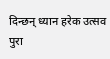दिन्छन् ध्यान हरेक उत्सव
पुरा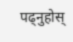पढ्नुहोस्